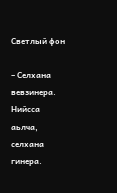Светлый фон

– Селхана вевзинера. Нийсса аьлча, селхана гинера.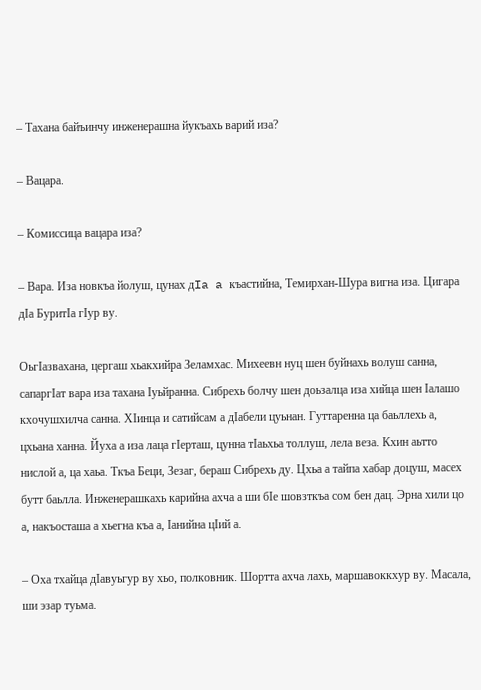– Тахана байъинчу инженерашна йукъахь варий иза?

– Вацара.

– Комиссица вацара иза?

– Вара. Иза новкъа йолуш, цунах дIa a къастийна, Темирхан-Шура вигна иза. Цигара дIа БуритIа гIур ву.

ОьгIазвахана, цергаш хьакхийра Зеламхас. Михеевн нуц шен буйнахь волуш санна, сапаргIат вара иза тахана Iуьйранна. Сибрехь болчу шен доьзалца иза хийца шен Iалашо кхочушхилча санна. ХIинца и сатийсам а дIабели цуьнан. Гуттаренна ца баьллехь а, цхьана ханна. Йуха а иза лаца гIерташ, цунна тIаьхьа толлуш, лела веза. Кхин аьтто нислой а, ца хаьа. Ткъа Беци, Зезаг, бераш Сибрехь ду. Цхьа а тайпа хабар доцуш, масех бутт баьлла. Инженерашкахь карийна ахча а ши бIе шовзткъа сом бен дац. Эрна хили цо а, накъосташа а хьегна къа а, Iанийна цIий а.

– Оха тхайца дIавуьгур ву хьо, полковник. Шортта ахча лахь, маршавоккхур ву. Масала, ши эзар туьма.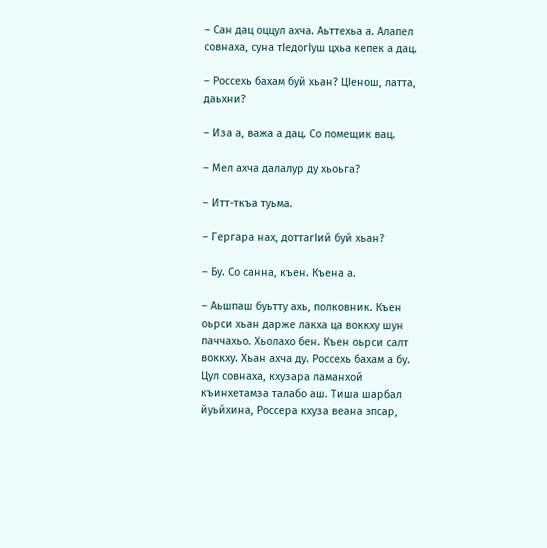– Сан дац оццул ахча. Аьттехьа а. Алапел совнаха, суна тIедогIуш цхьа кепек а дац.

– Россехь бахам буй хьан? ЦIенош, латта, даьхни?

– Иза а, важа а дац. Со помещик вац.

– Мел ахча далалур ду хьоьга?

– Итт-ткъа туьма.

– Гергара нах, доттагIий буй хьан?

– Бу. Со санна, къен. Къена а.

– Аьшпаш буьтту ахь, полковник. Къен оьрси хьан дарже лакха ца воккху шун паччахьо. Хьолахо бен. Къен оьрси салт воккху. Хьан ахча ду. Россехь бахам а бу. Цул совнаха, кхузара ламанхой къинхетамза талабо аш. Тиша шарбал йуьйхина, Россера кхуза веана эпсар,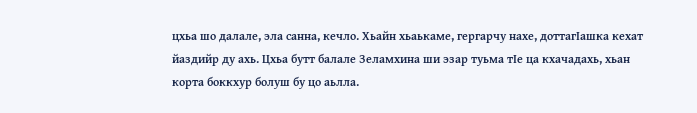цхьа шо далале, эла санна, кечло. Хьайн хьаькаме, гергарчу нахе, доттагIашка кехат йаздийр ду ахь. Цхьа бутт балале Зеламхина ши эзар туьма тIе ца кхачадахь, хьан корта боккхур болуш бу цо аьлла.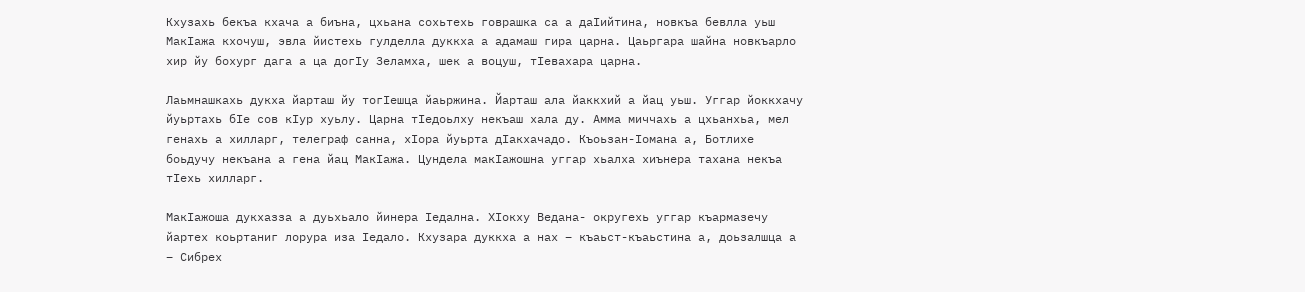Кхузахь бекъа кхача а биъна, цхьана сохьтехь говрашка са а даIийтина, новкъа бевлла уьш МакIажа кхочуш, эвла йистехь гулделла дуккха а адамаш гира царна. Цаьргара шайна новкъарло хир йу бохург дага а ца догIу Зеламха, шек а воцуш, тIевахара царна.

Лаьмнашкахь дукха йарташ йу тогIешца йаьржина. Йарташ ала йаккхий а йац уьш. Уггар йоккхачу йуьртахь бIе сов кIур хуьлу. Царна тIедоьлху некъаш хала ду. Амма миччахь а цхьанхьа, мел генахь а хилларг, телеграф санна, хIора йуьрта дIакхачадо. Къоьзан-Iомана а, Ботлихе боьдучу некъана а гена йац МакIажа. Цундела макIажошна уггар хьалха хиънера тахана некъа тIехь хилларг.

МакIажоша дукхазза а дуьхьало йинера Iедална. ХIокху Ведана- округехь уггар къармазечу йартех коьртаниг лорура иза Iедало. Кхузара дуккха а нах – къаьст-къаьстина а, доьзалшца а – Сибрех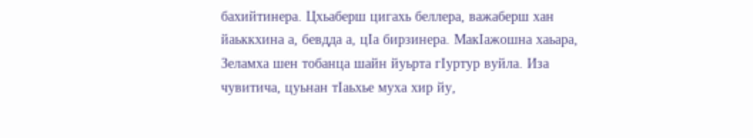бахийтинера. Цхьаберш цигахь беллера, важаберш хан йаьккхина а, бевдда а, цIа бирзинера. МакIажошна хаьара, Зеламха шен тобанца шайн йуьрта гIуртур вуйла. Иза чувитича, цуьнан тIaьхье муха хир йу,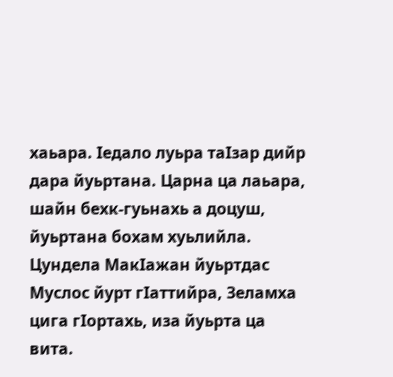хаьара. Iедало луьра таIзар дийр дара йуьртана. Царна ца лаьара, шайн бехк-гуьнахь а доцуш, йуьртана бохам хуьлийла. Цундела МакIажан йуьртдас Муслос йурт гIаттийра, Зеламха цига гIортахь, иза йуьрта ца вита.